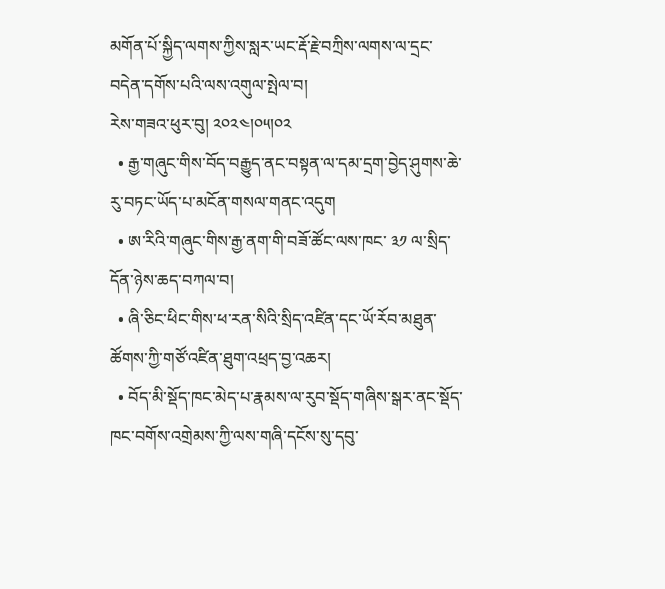མགོན་པོ་སྐྱིད་ལགས་ཀྱིས་སླར་ཡང་རྡོ་རྗེ་བཀྲིས་ལགས་ལ་དྲང་བདེན་དགོས་པའི་ལས་འགུལ་སྤེལ་བ།
རེས་གཟའ་ཕུར་བུ། ༢༠༢༤།༠༥།༠༢
  • རྒྱ་གཞུང་གིས་བོད་བརྒྱུད་ནང་བསྟན་ལ་དམ་དྲག་བྱེད་ཤུགས་ཆེ་རུ་བཏང་ཡོད་པ་མངོན་གསལ་གནང་འདུག
  • ཨ་རིའི་གཞུང་གིས་རྒྱ་ནག་གི་བཟོ་ཚོང་ལས་ཁང་ ༣༡ ལ་སྲིད་དོན་ཉེས་ཆད་བཀལ་བ།
  • ཞི་ཅིང་ཕིང་གིས་ཕ་རན་སིའི་སྲིད་འཛིན་དང་ཡོ་རོབ་མཐུན་ཚོགས་ཀྱི་གཙོ་འཛིན་ཐུག་འཕྲད་བྱ་འཆར།
  • བོད་མི་སྡོད་ཁང་མེད་པ་རྣམས་ལ་རུབ་སྡོད་གཞིས་སྒར་ནང་སྡོད་ཁང་བགོས་འགྲེམས་ཀྱི་ལས་གཞི་དངོས་སུ་དབུ་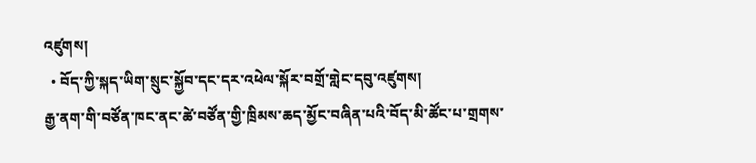འཛུགས།
  • བོད་ཀྱི་སྐད་ཡིག་སྲུང་སྐྱོབ་དང་དར་འཕེལ་སྐོར་བགྲོ་གླེང་དབུ་འཛུགས།
རྒྱ་ནག་གི་བཙོན་ཁང་ནང་ཚེ་བཙོན་གྱི་ཁྲིམས་ཆད་མྱོང་བཞིན་པའི་བོད་མི་ཚོང་པ་གྲགས་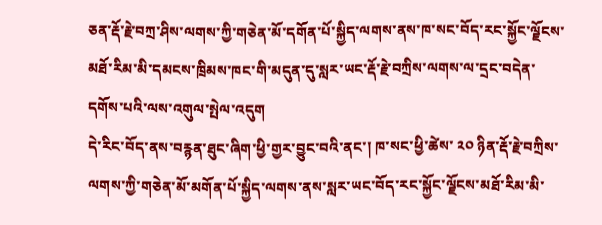ཅན་རྡོ་རྗེ་བཀྲ་ཤིས་ལགས་ཀྱི་གཅེན་མོ་དགོན་པོ་སྐྱིད་ལགས་ནས་ཁ་སང་བོད་རང་སྐྱོང་ལྗོངས་མཐོ་རིམ་མི་དམངས་ཁྲིམས་ཁང་གི་མདུན་དུ་སླར་ཡང་རྡོ་རྗེ་བཀྲིས་ལགས་ལ་དྲང་བདེན་དགོས་པའི་ལས་འགུལ་སྤེལ་འདུག
དེ་རིང་བོད་ནས་བརྙན་ཐུང་ཞིག་ཕྱི་གྱར་བྱུང་བའི་ནང་། ཁ་སང་ཕྱི་ཚེས་ ༢༠ ཉིན་རྡོ་རྗེ་བཀྲིས་ལགས་ཀྱི་གཅེན་མོ་མགོན་པོ་སྐྱིད་ལགས་ནས་སླར་ཡང་བོད་རང་སྐྱོང་ལྗོངས་མཐོ་རིམ་མི་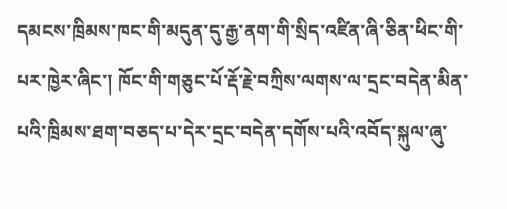དམངས་ཁྲིམས་ཁང་གི་མདུན་དུ་རྒྱ་ནག་གི་སྲིད་འཛིན་ཞི་ཅིན་ཕིང་གི་པར་ཁྱེར་ཞིང་། ཁོང་གི་གཅུང་པོ་རྡོ་རྗེ་བཀྲིས་ལགས་ལ་དྲང་བདེན་མིན་པའི་ཁྲིམས་ཐག་བཅད་པ་དེར་དྲང་བདེན་དགོས་པའི་འབོད་སྐུལ་ཞུ་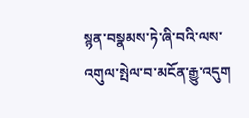སྙན་བསྣམས་ཏེ་ཞི་བའི་ལས་འགུལ་སྤེལ་བ་མངོན་རྒྱུ་འདུག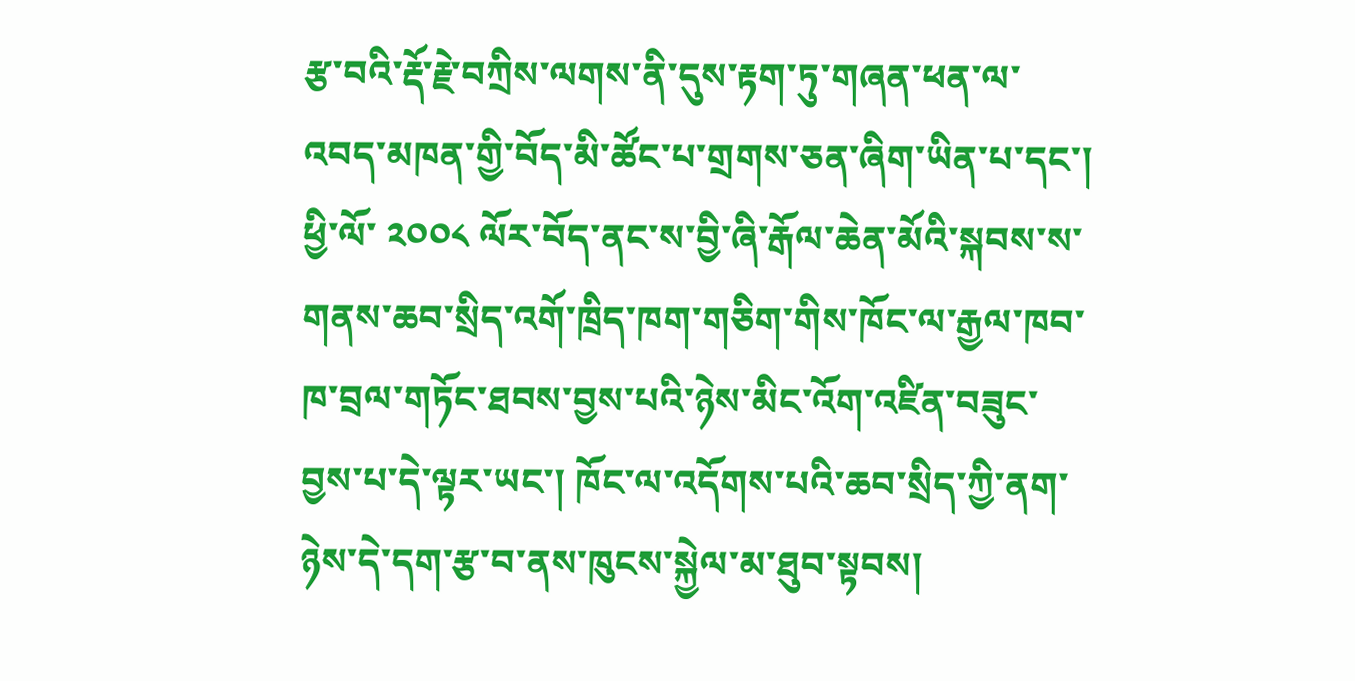རྩ་བའི་རྡོ་རྗེ་བཀྲིས་ལགས་ནི་དུས་རྟག་ཏུ་གཞན་ཕན་ལ་འབད་མཁན་གྱི་བོད་མི་ཚོང་པ་གྲགས་ཅན་ཞིག་ཡིན་པ་དང་། ཕྱི་ལོ་ ༢༠༠༨ ལོར་བོད་ནང་ས་བྱི་ཞི་རྒོལ་ཆེན་མོའི་སྐབས་ས་གནས་ཆབ་སྲིད་འགོ་ཁྲིད་ཁག་གཅིག་གིས་ཁོང་ལ་རྒྱལ་ཁབ་ཁ་བྲལ་གཏོང་ཐབས་བྱས་པའི་ཉེས་མིང་འོག་འཛིན་བཟུང་བྱས་པ་དེ་ལྟར་ཡང་། ཁོང་ལ་འདོགས་པའི་ཆབ་སྲིད་ཀྱི་ནག་ཉེས་དེ་དག་རྩ་བ་ནས་ཁུངས་སྐྱེལ་མ་ཐུབ་སྟབས།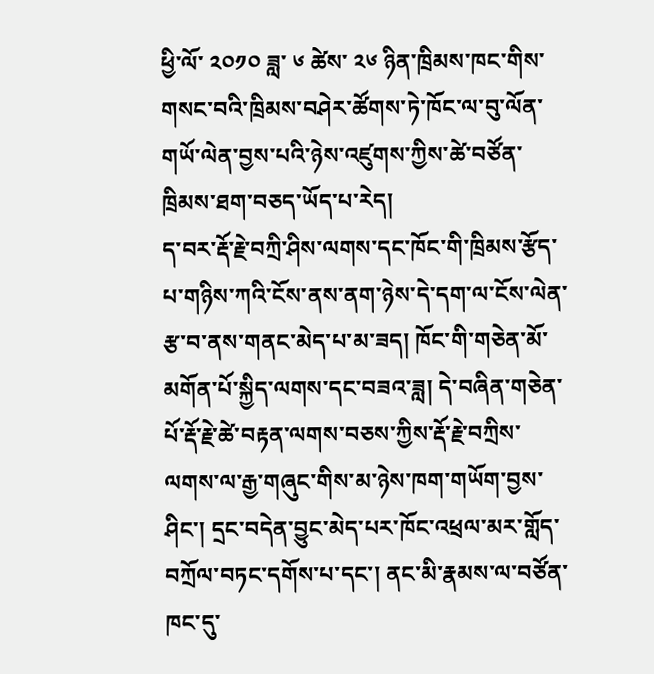ཕྱི་ལོ་ ༢༠༡༠ ཟླ་ ༦ ཚེས་ ༢༦ ཉིན་ཁྲིམས་ཁང་གིས་གསང་བའི་ཁྲིམས་བཤེར་ཚོགས་ཏེ་ཁོང་ལ་བུ་ལོན་གཡོ་ལེན་བྱས་པའི་ཉེས་འཛུགས་ཀྱིས་ཚེ་བཙོན་ཁྲིམས་ཐག་བཅད་ཡོད་པ་རེད།
ད་བར་རྡོ་རྗེ་བཀྲི་ཤིས་ལགས་དང་ཁོང་གི་ཁྲིམས་རྩོད་པ་གཉིས་ཀའི་ངོས་ནས་ནག་ཉེས་དེ་དག་ལ་ངོས་ལེན་རྩ་བ་ནས་གནང་མེད་པ་མ་ཟད། ཁོང་གི་གཅེན་མོ་མགོན་པོ་སྐྱིད་ལགས་དང་བཟའ་ཟླ། དེ་བཞིན་གཅེན་པོ་རྡོ་རྗེ་ཚེ་བརྟན་ལགས་བཅས་ཀྱིས་རྡོ་རྗེ་བཀྲིས་ལགས་ལ་རྒྱ་གཞུང་གིས་མ་ཉེས་ཁག་གཡོག་བྱས་ཤིང་། དྲང་བདེན་བྱུང་མེད་པར་ཁོང་འཕྲལ་མར་གློད་བཀྲོལ་བཏང་དགོས་པ་དང་། ནང་མི་རྣམས་ལ་བཙོན་ཁང་དུ་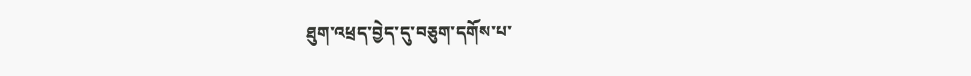ཐུག་འཕྲད་བྱེད་དུ་བཅུག་དགོས་པ་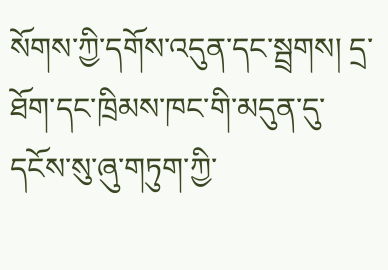སོགས་ཀྱི་དགོས་འདུན་དང་སྦྲགས། དྲ་ཐོག་དང་ཁྲིམས་ཁང་གི་མདུན་དུ་དངོས་སུ་ཞུ་གཏུག་ཀྱི་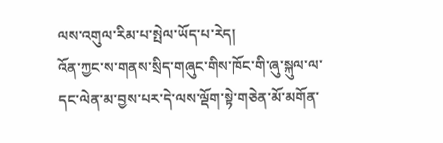ལས་འགུལ་རིམ་པ་སྤེལ་ཡོད་པ་རེད།
འོན་ཀྱང་ས་གནས་སྲིད་གཞུང་གིས་ཁོང་གི་ཞུ་སྐུལ་ལ་དང་ལེན་མ་བྱས་པར་དེ་ལས་ལྡོག་སྟེ་གཅེན་མོ་མགོན་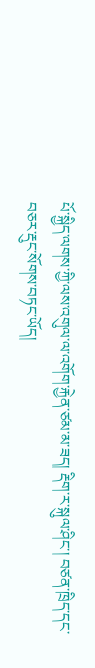པོ་སྐྱིད་ལགས་ཀྱི་ལས་འགུལ་ལ་འགོག་རྐྱེན་ཙམ་མ་ཟད། རྡིག་ར་སྐུལ་ཤིང་། བཙན་ཁྲིད་དང་བཅར་རྡུང་སོགས་བཏང་ཡོད།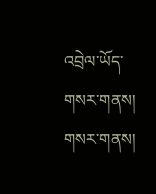འབྲེལ་ཡོད་གསར་གནས།
གསར་གནས།